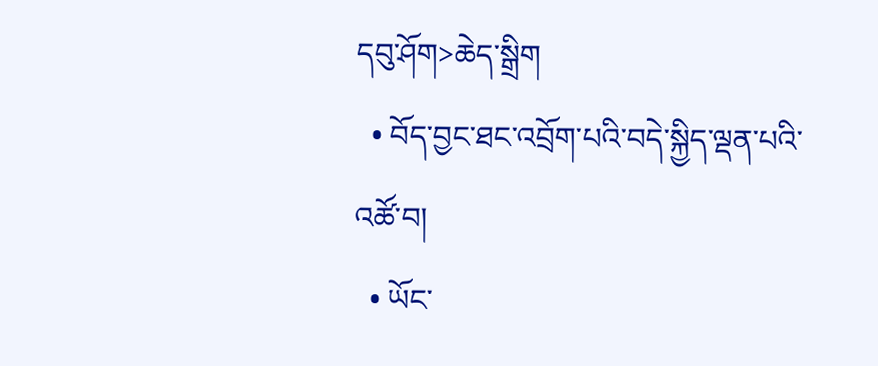དབུ་ཤོག>ཆེད་སྒྲིག
  • བོད་བྱང་ཐང་འབྲོག་པའི་བདེ་སྐྱིད་ལྡན་པའི་འཚོ་བ།
  • ཡོང་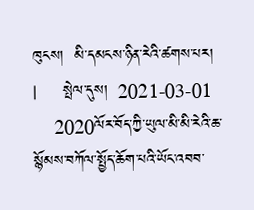ཁུངས།  མི་དམངས་ཉིན་རེའི་ཚགས་པར།   |     སྤེལ་དུས།  2021-03-01
    2020ལོར་བོད་ཀྱི་ཡུལ་མི་མི་རེའི་ཆ་སྙོམས་བཀོལ་སྤྱོད་ཆོག་པའི་ཡོང་འབབ་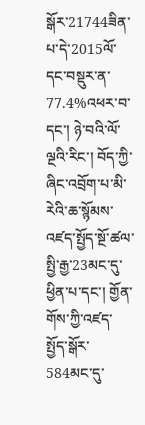སྒོར་21744ཟིན་པ་དེ་2015ལོ་དང་བསྡུར་ན་77.4%འཕར་བ་དང་། ཉེ་བའི་ལོ་ལྔའི་རིང་། བོད་ཀྱི་ཞིང་འབྲོག་པ་མི་རེའི་ཆ་སྙོམས་འཛད་སྤྱོད་སྔོ་ཚལ་སྤྱི་རྒྱ་23མང་དུ་ཕྱིན་པ་དང་། གྱོན་གོས་ཀྱི་འཛད་སྤྱོད་སྒོར་584མང་དུ་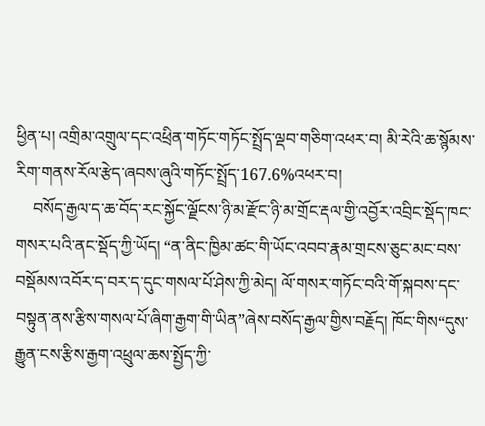ཕྱིན་པ། འགྲིམ་འགྲུལ་དང་འཕྲིན་གཏོང་གཏོང་སྤྲོད་ལྡབ་གཅིག་འཕར་བ། མི་རེའི་ཆ་སྙོམས་རིག་གནས་རོལ་རྩེད་ཞབས་ཞུའི་གཏོང་སྤྲོད་167.6%འཕར་བ།
    བསོད་རྒྱལ་ད་ཆ་བོད་རང་སྐྱོང་ལྗོངས་ཉི་མ་རྫོང་ཉི་མ་གྲོང་རྡལ་གྱི་འབྱོར་འབྲིང་སྡོད་ཁང་གསར་པའི་ནང་སྡོད་ཀྱི་ཡོད། “ན་ནིང་ཁྱིམ་ཚང་གི་ཡོང་འབབ་རྣམ་གྲངས་ཅུང་མང་བས་བསྡོམས་འབོར་ད་བར་ད་དུང་གསལ་པོ་ཤེས་ཀྱི་མེད། ལོ་གསར་གཏོང་བའི་གོ་སྐབས་དང་བསྟུན་ནས་རྩིས་གསལ་པོ་ཞིག་རྒྱག་གི་ཡིན”ཞེས་བསོད་རྒྱལ་གྱིས་བརྗོད། ཁོང་གིས“དུས་རྒྱུན་ངས་རྩིས་རྒྱག་འཕྲུལ་ཆས་སྤྱོད་ཀྱི་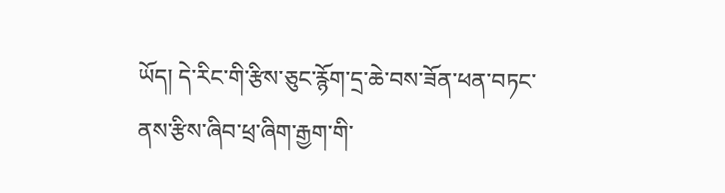ཡོད། དེ་རིང་གི་རྩིས་ཅུང་རྙོག་དྲ་ཆེ་བས་ཟོན་ཕན་བཏང་ནས་རྩིས་ཞིབ་ཕྲ་ཞིག་རྒྱག་གི་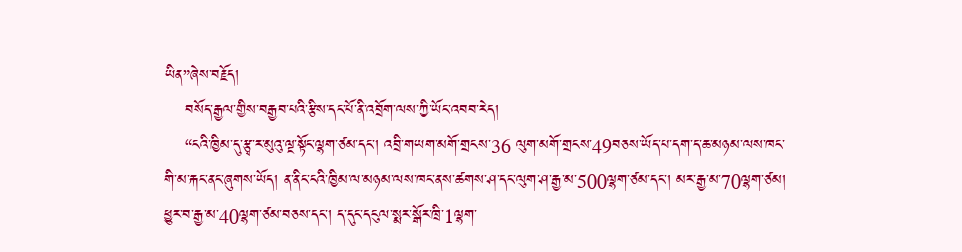ཡིན”ཞེས་བརྗོད།
    བསོད་རྒྱལ་གྱིས་བརྒྱབ་པའི་རྩིས་དང་པོ་ནི་འབྲོག་ལས་ཀྱི་ཡོང་འབབ་རེད།
    “ངའི་ཁྱིམ་དུ་རྩྭ་ར་མུའུ་ལྔ་སྟོང་ལྷག་ཙམ་དང་། འབྲི་གཡག་མགོ་གྲངས་36 ལུག་མགོ་གྲངས་49བཅས་ཡོད་པ་དག་ད་ཆ་མཉམ་ལས་ཁང་གི་མ་རྐང་ནང་ཞུགས་ཡོད། ན་ནིང་ངའི་ཁྱིམ་ལ་མཉམ་ལས་ཁང་ནས་ཚགས་ཤ་དང་ལུག་ཤ་རྒྱ་མ་500ལྷག་ཙམ་དང་། མར་རྒྱ་མ་70ལྷག་ཙམ། ཕྱུར་བ་རྒྱ་མ་40ལྷག་ཙམ་བཅས་དང་། ད་དུང་དངུལ་སྨར་སྒོར་ཁྲི་1ལྷག་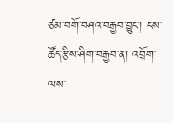ཙམ་བགོ་བཤའ་བརྒྱབ་བྱུང་། ངས་ཚོད་རྩིས་ཤིག་བརྒྱབ་ན། འབྲོག་ལས་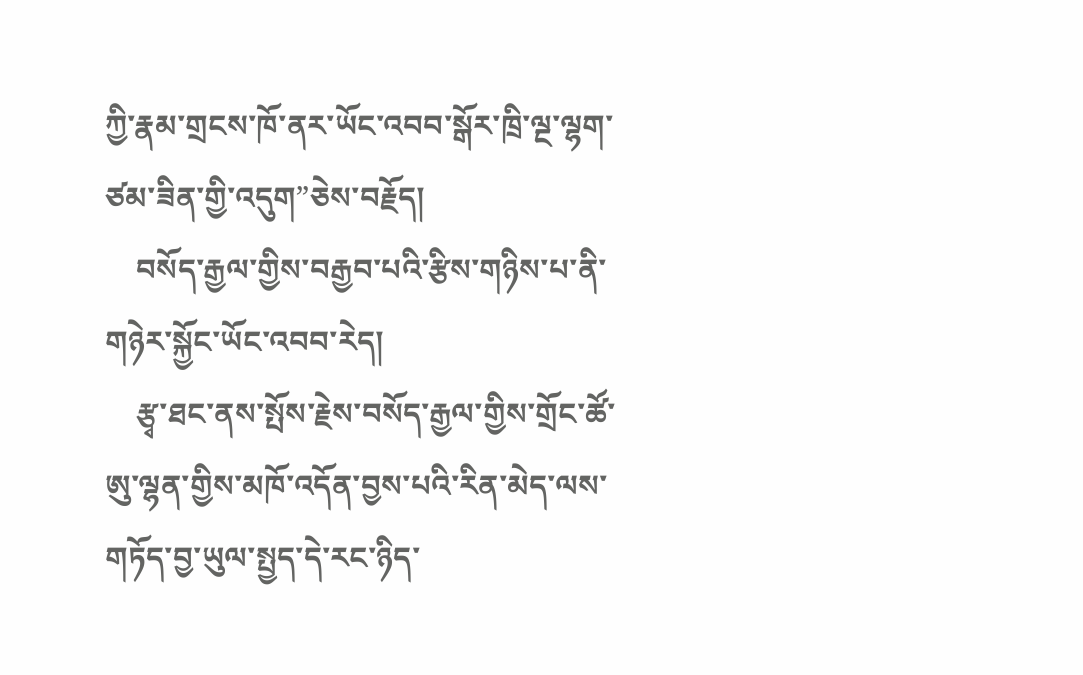ཀྱི་རྣམ་གྲངས་ཁོ་ནར་ཡོང་འབབ་སྒོར་ཁྲི་ལྔ་ལྷག་ཙམ་ཟིན་གྱི་འདུག”ཅེས་བརྗོད།
    བསོད་རྒྱལ་གྱིས་བརྒྱབ་པའི་རྩིས་གཉིས་པ་ནི་གཉེར་སྐྱོང་ཡོང་འབབ་རེད།
    རྩྭ་ཐང་ནས་སྤོས་རྗེས་བསོད་རྒྱལ་གྱིས་གྲོང་ཚོ་ཨུ་ལྷན་གྱིས་མཁོ་འདོན་བྱས་པའི་རིན་མེད་ལས་གཏོད་བྱ་ཡུལ་སྤྱད་དེ་རང་ཉིད་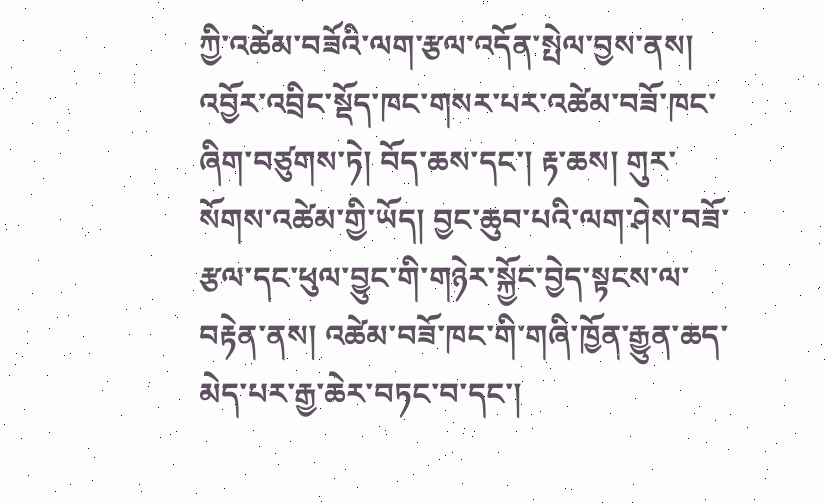ཀྱི་འཚེམ་བཟོའི་ལག་རྩལ་འདོན་སྤེལ་བྱས་ནས། འབྱོར་འབྲིང་སྡོད་ཁང་གསར་པར་འཚེམ་བཟོ་ཁང་ཞིག་བཙུགས་ཏེ། བོད་ཆས་དང་། རྟ་ཆས། གུར་སོགས་འཚེམ་གྱི་ཡོད། བྱང་ཆུབ་པའི་ལག་ཤེས་བཟོ་རྩལ་དང་ཕུལ་བྱུང་གི་གཉེར་སྐྱོང་བྱེད་སྟངས་ལ་བརྟེན་ནས། འཚེམ་བཟོ་ཁང་གི་གཞི་ཁྱོན་རྒྱུན་ཆད་མེད་པར་རྒྱ་ཆེར་བཏང་བ་དང་།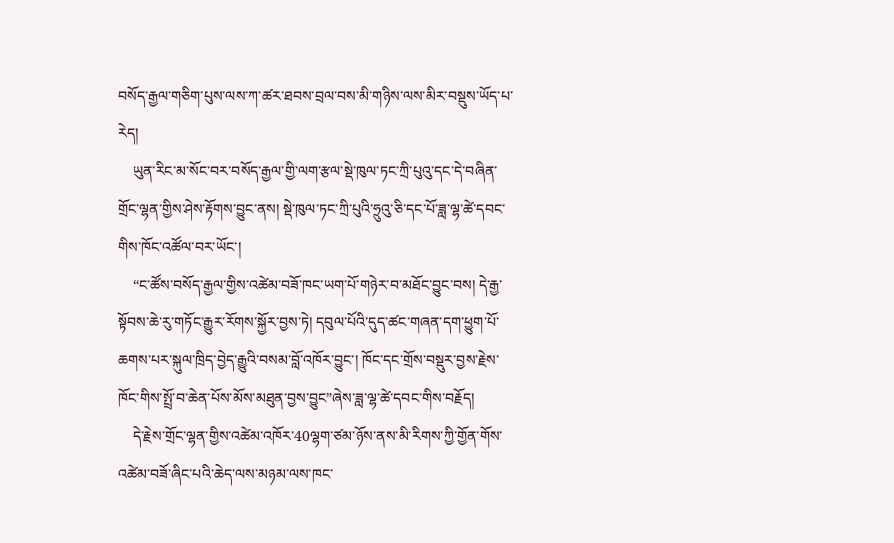བསོད་རྒྱལ་གཅིག་པུས་ལས་ཀ་ཚར་ཐབས་བྲལ་བས་མི་གཉིས་ལས་མིར་བསྡུས་ཡོད་པ་རེད།
    ཡུན་རིང་མ་སོང་བར་བསོད་རྒྱལ་གྱི་ལག་རྩལ་སྡེ་ཁུལ་ཏང་ཀྲི་པུའུ་དང་དེ་བཞིན་གྲོང་ལྷན་གྱིས་ཤེས་རྟོགས་བྱུང་ནས། སྡེ་ཁུལ་ཏང་ཀྲི་པུའི་ཧྲུའུ་ཅི་དང་པོ་ཟླ་ལྷ་ཚེ་དབང་གིས་ཁོང་འཚོལ་བར་ཡོང་།
    “ང་ཚོས་བསོད་རྒྱལ་གྱིས་འཚེམ་བཟོ་ཁང་ཡག་པོ་གཉེར་བ་མཐོང་བྱུང་བས། དེ་རྒྱ་སྟོབས་ཆེ་རུ་གཏོང་རྒྱུར་རོགས་སྐྱོར་བྱས་ཏེ། དབུལ་པོའི་དུད་ཚང་གཞན་དག་ཕྱུག་པོ་ཆགས་པར་སྐུལ་ཁྲིད་བྱེད་རྒྱུའི་བསམ་བློ་འཁོར་བྱུང་། ཁོང་དང་གྲོས་བསྡུར་བྱས་རྗེས་ཁོང་གིས་སྤྲོ་བ་ཆེན་པོས་མོས་མཐུན་བྱས་བྱུང”ཞེས་ཟླ་ལྷ་ཚེ་དབང་གིས་བརྗོད།
    དེ་རྗེས་གྲོང་ལྷན་གྱིས་འཚེམ་འཁོར་40ལྷག་ཙམ་ཉོས་ནས་མི་རིགས་ཀྱི་གྱོན་གོས་འཚེམ་བཟོ་ཞིང་པའི་ཆེད་ལས་མཉམ་ལས་ཁང་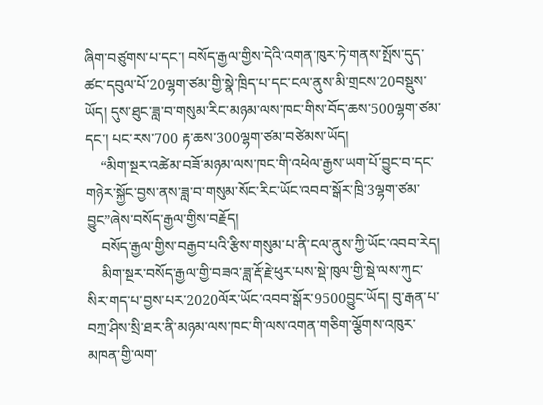ཞིག་བཙུགས་པ་དང་། བསོད་རྒྱལ་གྱིས་དེའི་འགན་ཁུར་ཏེ་གནས་སྤོས་དུད་ཚང་དབུལ་པོ་20ལྷག་ཙམ་གྱི་སྣེ་ཁྲིད་པ་དང་ངལ་ནུས་མི་གྲངས་20བསྡུས་ཡོད། དུས་ཐུང་ཟླ་བ་གསུམ་རིང་མཉམ་ལས་ཁང་གིས་བོད་ཆས་500ལྷག་ཙམ་དང་། པང་རས་700 རྟ་ཆས་300ལྷག་ཙམ་བཙེམས་ཡོད།
    “མིག་སྔར་འཚེམ་བཟོ་མཉམ་ལས་ཁང་གི་འཕེལ་རྒྱས་ཡག་པོ་བྱུང་བ་དང་གཉེར་སྐྱོང་བྱས་ནས་ཟླ་བ་གསུམ་སོང་རིང་ཡོང་འབབ་སྒོར་ཁྲི་3ལྷག་ཙམ་བྱུང”ཞེས་བསོད་རྒྱལ་གྱིས་བརྗོད།
    བསོད་རྒྱལ་གྱིས་བརྒྱབ་པའི་རྩིས་གསུམ་པ་ནི་ངལ་ནུས་ཀྱི་ཡོང་འབབ་རེད།
    མིག་སྔར་བསོད་རྒྱལ་གྱི་བཟའ་ཟླ་རྡོ་རྗེ་ཕུར་པས་སྡེ་ཁུལ་གྱི་སྡེ་ལས་ཀུང་སིར་གད་པ་བྱས་པར་2020ལོར་ཡོང་འབབ་སྒོར་9500བྱུང་ཡོད། བུ་རྒན་པ་བཀྲ་ཤིས་སྲི་ཐར་ནི་མཉམ་ལས་ཁང་གི་ལས་འགན་གཅིག་ལྕོགས་འཁུར་མཁན་གྱི་ལག་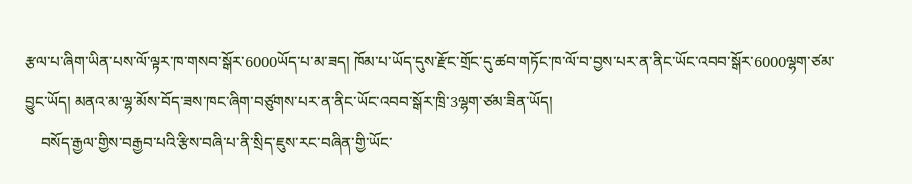རྩལ་པ་ཞིག་ཡིན་པས་ལོ་ལྟར་ཁ་གསབ་སྒོར་6000ཡོད་པ་མ་ཟད། ཁོམ་པ་ཡོད་དུས་རྫོང་གྲོང་དུ་ཚབ་གཏོང་ཁ་ལོ་བ་བྱས་པར་ན་ནིང་ཡོང་འབབ་སྒོར་6000ལྷག་ཙམ་བྱུང་ཡོད། མནའ་མ་ལྷ་མོས་བོད་ཟས་ཁང་ཞིག་བཙུགས་པར་ན་ནིང་ཡོང་འབབ་སྒོར་ཁྲི་3ལྷག་ཙམ་ཟིན་ཡོད།
    བསོད་རྒྱལ་གྱིས་བརྒྱབ་པའི་རྩིས་བཞི་པ་ནི་སྲིད་ཇུས་རང་བཞིན་གྱི་ཡོང་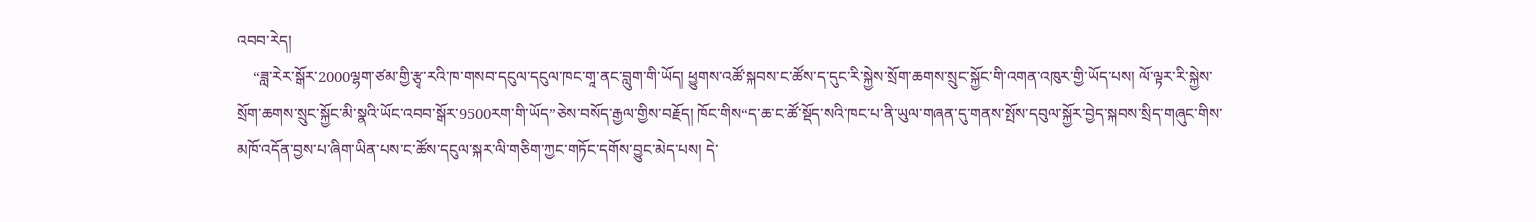འབབ་རེད།
    “ཟླ་རེར་སྒོར་2000ལྷག་ཙམ་གྱི་རྩྭ་རའི་ཁ་གསབ་དངུལ་དངུལ་ཁང་གཱ་ནང་བླུག་གི་ཡོད། ཕྱུགས་འཚོ་སྐབས་ང་ཚོས་ད་དུང་རི་སྐྱེས་སྲོག་ཆགས་སྲུང་སྐྱོང་གི་འགན་འཁུར་གྱི་ཡོད་པས། ལོ་ལྟར་རི་སྐྱེས་སྲོག་ཆགས་སྲུང་སྐྱོང་མི་སྣའི་ཡོང་འབབ་སྒོར་9500རག་གི་ཡོད”ཅེས་བསོད་རྒྱལ་གྱིས་བརྗོད། ཁོང་གིས“ད་ཆ་ང་ཚོ་སྡོད་སའི་ཁང་པ་ནི་ཡུལ་གཞན་དུ་གནས་སྤོས་དབུལ་སྐྱོར་བྱེད་སྐབས་སྲིད་གཞུང་གིས་མཁོ་འདོན་བྱས་པ་ཞིག་ཡིན་པས་ང་ཚོས་དངུལ་སྐར་ལི་གཅིག་ཀྱང་གཏོང་དགོས་བྱུང་མེད་པས། དེ་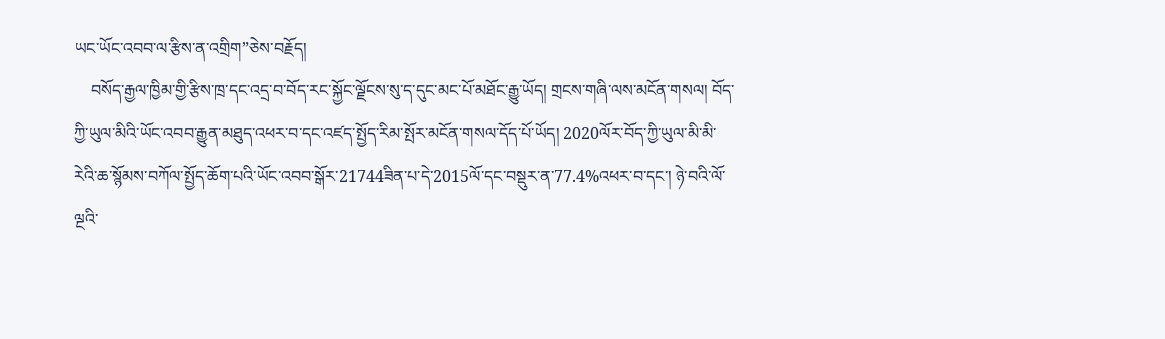ཡང་ཡོང་འབབ་ལ་རྩིས་ན་འགྲིག”ཅེས་བརྗོད།
    བསོད་རྒྱལ་ཁྱིམ་གྱི་རྩིས་ཁྲ་དང་འདྲ་བ་བོད་རང་སྐྱོང་ལྗོངས་སུ་ད་དུང་མང་པོ་མཐོང་རྒྱུ་ཡོད། གྲངས་གཞི་ལས་མངོན་གསལ། བོད་ཀྱི་ཡུལ་མིའི་ཡོང་འབབ་རྒྱུན་མཐུད་འཕར་བ་དང་འཛད་སྤྱོད་རིམ་སྤོར་མངོན་གསལ་དོད་པོ་ཡོད། 2020ལོར་བོད་ཀྱི་ཡུལ་མི་མི་རེའི་ཆ་སྙོམས་བཀོལ་སྤྱོད་ཆོག་པའི་ཡོང་འབབ་སྒོར་21744ཟིན་པ་དེ་2015ལོ་དང་བསྡུར་ན་77.4%འཕར་བ་དང་། ཉེ་བའི་ལོ་ལྔའི་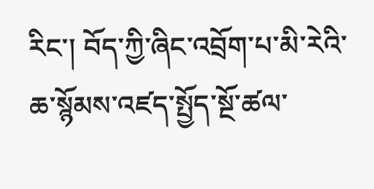རིང་། བོད་ཀྱི་ཞིང་འབྲོག་པ་མི་རེའི་ཆ་སྙོམས་འཛད་སྤྱོད་སྔོ་ཚལ་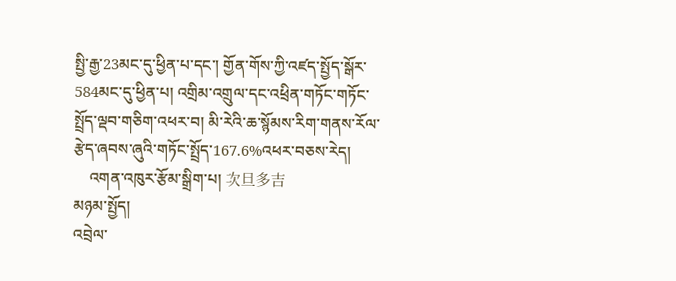སྤྱི་རྒྱ་23མང་དུ་ཕྱིན་པ་དང་། གྱོན་གོས་ཀྱི་འཛད་སྤྱོད་སྒོར་584མང་དུ་ཕྱིན་པ། འགྲིམ་འགྲུལ་དང་འཕྲིན་གཏོང་གཏོང་སྤྲོད་ལྡབ་གཅིག་འཕར་བ། མི་རེའི་ཆ་སྙོམས་རིག་གནས་རོལ་རྩེད་ཞབས་ཞུའི་གཏོང་སྤྲོད་167.6%འཕར་བཅས་རེད།
    འགན་འཁུར་རྩོམ་སྒྲིག་པ། 次旦多吉
མཉམ་སྤྱོད།
འབྲེལ་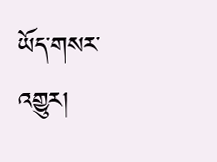ཡོད་གསར་འགྱུར།